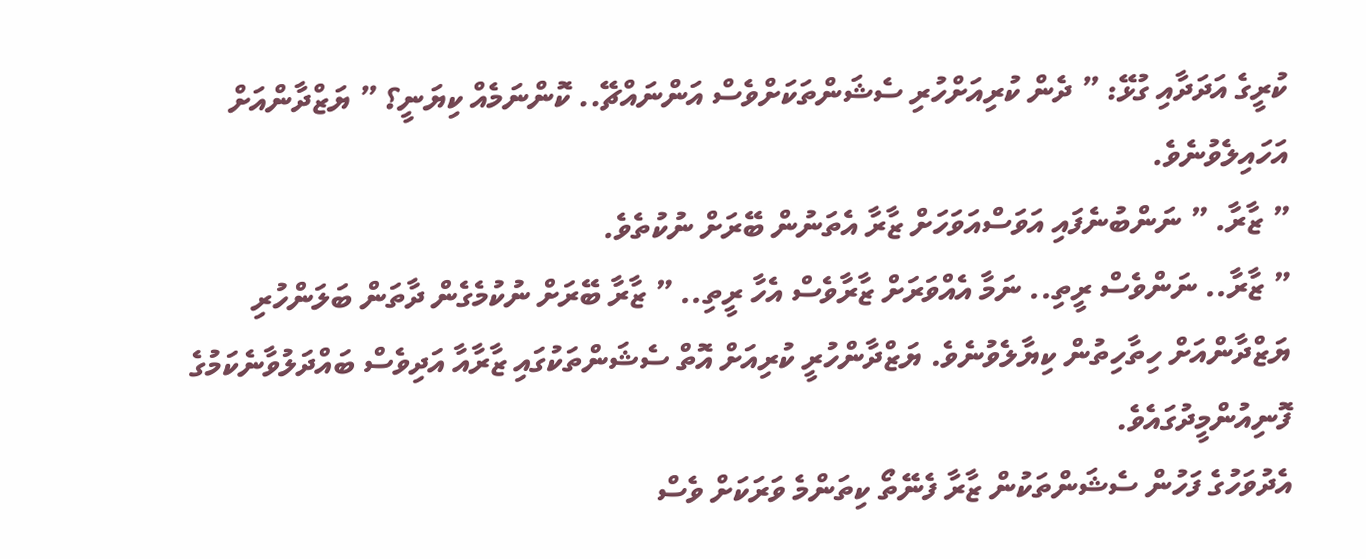ކުރީގެ އަދަދާއި ގުޅޭ: ” ދެން ކުރިއަށްހުރި ސެޝަންތަކަށްވެސް އަންނައްޗޭ.. ކޮންނަމެއް ކިޔަނީ؟ ” ޔަޒްދާންއަށް އަހައިލެވުނެވެ.
” ޒާރާ. ” ނަންބުނެފައި އަވަސްއަވަހަށް ޒާރާ އެތަނުން ބޭރަށް ނުކުތެވެ.
” ޒާރާ.. ނަންވެސް ރީތި.. ނަމާ އެއްވަރަށް ޒާރާވެސް އެހާ ރީތި.. ” ޒާރާ ބޭރަށް ނުކުމެގެން ދާތަން ބަލަންހުރި ޔަޒްދާންއަށް ހިތާހިތުން ކިޔާލެވުނެވެ. ޔަޒްދާންހުރީ ކުރިއަށް އޮތް ސެޝަންތަކުގައި ޒާރާއާ އަދިވެސް ބައްދަލުވާނެކަމުގެ ފޮނިއުންމީދުގައެވެ.
އެދުވަހުގެ ފަހުން ސެޝަންތަކުން ޒާރާ ފެނޭތޯ ކިތަންމެ ވަރަކަށް ވެސް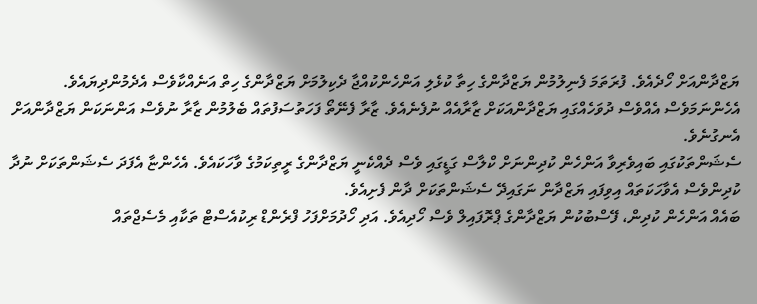ޔަޒްދާންއަށް ހޯދެއެވެ. ފުރަތަމަ ފެނިލުމުން ޔަޒްދާންގެ ހިތާ ކުޅެލި އަންހެންކުއްޖާ ދެކިލުމަށް ޔަޒްދާންގެ ހިތް އަނެއްކާވެސް އެދެމުންދިޔައެވެ.
އެހެންނަމަވެސް އެއްވެސް ދުވަހެއްގައި ޔަޒްދާންއަކަށް ޒާރާއެއް ނުފެނެއެވެ. ޒާރާ ފެނޭތޯ ފަހަތުސަފުތައް ބެލުމުން ޒާރާ ނުވެސް އަންނަކަން ޔަޒްދާންއަށް އެނގުނެވެ.
ސެޝަންތަކުގައި ބައިވެރިވާ އަންހެން ކުދިންނަށް ކްލާސް ގަޑީގައި ވެސް ދެއްކެނީ ޔަޒްދާންގެ ރީތިކަމުގެ ވާހަކައެވެ. އެހެންޏާ އެފަދަ ސެޝަންތަކަށް ނުދާ ކުދިންވެސް އެވާހަކަތައް އިވިފައި ޔަޒްދާން ނަގައިދޭ ސެޝަންތަކަށް ދާން ފެށިއެވެ.
ބައެއް އަންހެން ކުދިން، ފޭސްބުކުން ޔަޒްދާންގެ ޕްރޮފައިލް ވެސް ހޯދިއެވެ. އަދި ހޯދުމަށްފަހު ފްރެންޑް ރިކުއެސްޓް ތަކާއި މެސެޖްތައް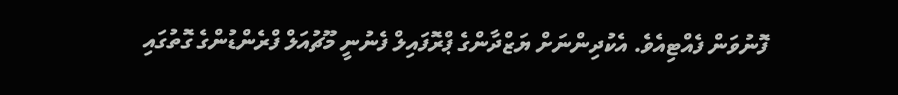ފޮނުވަން ފެއްޓިއެވެ. އެކުދިންނަށް ޔަޒްދާންގެ ޕްރޮފައިލް ފެނުނީ މޫޗުއަލް ފްރެންޑުންގެ ގޮތުގައި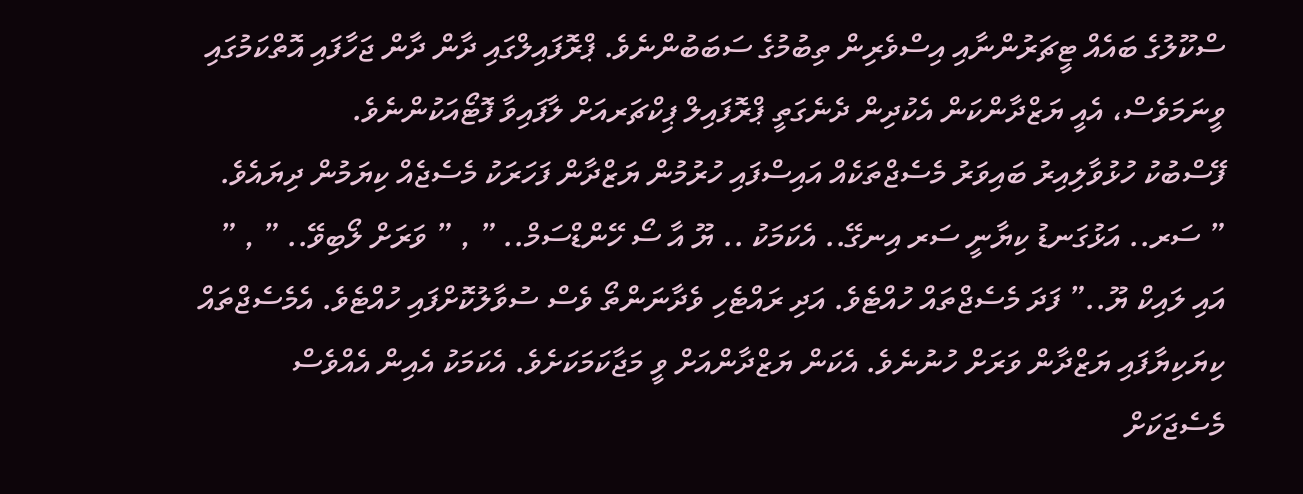ސްކޫލުގެ ބައެއް ޓީޗަރުންނާއި އިސްވެރިން ތިބުމުގެ ސަބަބުންނެވެ. ޕްރޮފައިލްގައި ދާން ދާން ޖަހާފައި އޮތްކަމުގައި ވީނަމަވެސް، އެއީ ޔަޒްދާންކަން އެކުދިން ދެނެގަތީ ޕްރޮފައިލް ޕިކްޗަރއަށް ލާފައިވާ ފޮޓޯއަކުންނެވެ.
ފޭސްބުކު ހުޅުވާލިއިރު ބައިވަރު މެސެޖްތަކެއް އައިސްފައި ހުރުމުން ޔަޒްދާން ފަހަރަކު މެސެޖެއް ކިޔަމުން ދިޔައެވެ.
” ސަރ.. އަޅުގަނޑު ކިޔާނީ ސަރ އިނގޭ.. އެކަމަކު .. ޔޫ އާ ސޯ ހޭންޑްސަމް.. ” , ” ވަރަށް ލޯބިވޭ.. ” , ” އައި ލައިކް ޔޫ..” ފަދަ މެސެޖްތައް ހުއްޓެވެ. އަދި ރައްޓެހި ވެދާނަންތޯ ވެސް ސުވާލުކޮށްފައި ހުއްޓެވެ. އެމެސެޖްތައް ކިޔަކިޔާފައި ޔަޒްދާން ވަރަށް ހުނުނެވެ. އެކަން ޔަޒްދާންއަށް ވީ މަޖާކަމަކަށެވެ. އެކަމަކު އެއިން އެއްވެސް މެސެޖަކަށް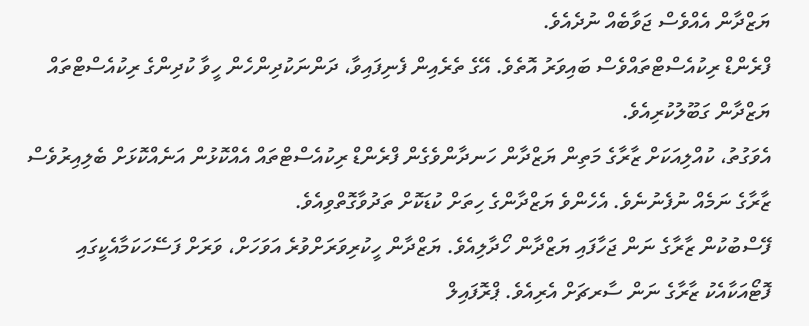ޔަޒްދާން އެއްވެސް ޖަވާބެއް ނުދެއެވެ.
ފްރެންޑް ރިކުއެސްޓްތައްވެސް ބައިވަރު އޮތެވެ. އޭގެ ތެރެއިން ފެނިފައިވާ، ދަންނަކުދިންހެން ހީވާ ކުދިންގެ ރިކުއެސްޓްތައް ޔަޒްދާން ގަބޫލުކުރިއެވެ.
އެވަގުތު، ކުއްލިއަކަށް ޒާރާގެ މަތިން ޔަޒްދާން ހަނދާންވެގެން ފްރެންޑް ރިކުއެސްޓްތައް އެއްކޮޅުން އަނެއްކޮޅަށް ބެލިއިރުވެސް ޒާރާގެ ނަމެއް ނުފެނުނެވެ. އެހެންވެ ޔަޒްދާންގެ ހިތަށް ކުޑަކޮށް ތަދުވާގޮތްވިއެވެ.
ފޭސްބުކުން ޒާރާގެ ނަން ޖަހާފައި ޔަޒްދާން ހޯދާލިއެވެ. ޔަޒްދާން ހީކުރިވަރަށްވުރެ އަވަހަށް، ވަރަށް ފަސޭހަކަމާއެކީގައި ފޮޓޯއަކާއެކު ޒާރާގެ ނަން ސާރޗަށް އެރިއެވެ. ޕްރޮފައިލް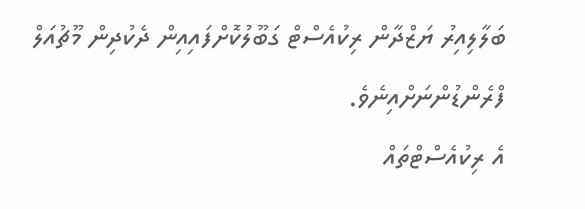ބަލާލިއިރު ޔަޒްދާން ރިކުއެސްޓް ގަބޫލުކޮށްފައިއިން ދެކުދިން މޫޗުއަލް ފްރެންޑުންނަށްއިނެވެ.
އެ ރިކުއެސްޓްތައް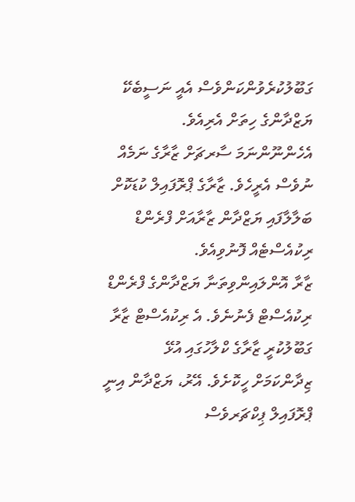ގަބޫލުކުރެވުންކަންވެސް އެއީ ނަސީބެކޭ ޔަޒްދާންގެ ހިތަށް އެރިއެވެ. އެހެންނޫންނަމަ ސާރޗަށް ޒާރާގެ ނަމެއް ނުވެސް އެރީހެވެ. ޒާރާގެ ޕްރޮފައިލް ކުޑަކޮށް ބަލާލާފައި ޔަޒްދާން ޒާރާއަށް ފްރެންޑް ރިކުއެސްޓެއް ފޮނުވިއެވެ.
ޒާރާ އޮންލައިންވިތަނާ ޔަޒްދާންގެ ފްރެންޑް ރިކުއެސްޓް ފެނުނެވެ. އެ ރިކުއެސްޓް ޒާރާ ގަބޫލުކުރީ ޒާރާގެ ކްލާހުގައި އުޅޭ ޒިދާންކަމަށް ހީކޮށެވެ. އޭރު، ޔަޒްދާން އިނީ ޕްރޮފައިލް ޕިކްޗަރވެސް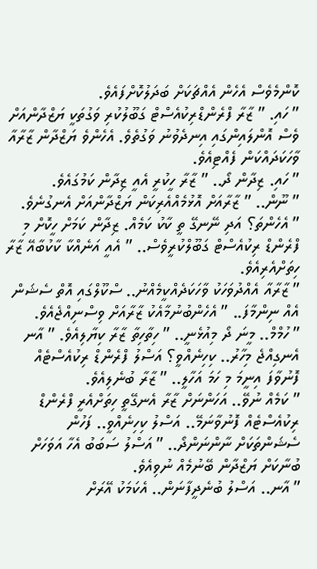ކޮންމެވެސް އެހެން އެއްޗަކަށް ބަދަލުކޮށްފައެވެ.
” ހައި. ” ޒާރާ ފްރެންޑްރިކުއެސްޓް ގަބޫލުކުރި ވަގުތަކީ ޔަޒްދާންއަށް ވެސް އޮންލައިންގައި އިނދެވުނު ވަގުތެވެ. އެހެންވެ ޔަޒްދާން ޒާރާއާ ވާހަކަދައްކަން ފެއްޓިއެވެ.
” ހައި. ޒިދާން ދޯ.. ” ޒާރާ ހީކުރީ އެއީ ޒިދާން ކަމުގައެވެ.
” ނޫން.. ” ޒާރާއަށް އޮޅުމެއްއެރިކަން ޔަޒްދާންއަށް އެނގުނެވެ.
” އެހެންތަ؟ އަދި ނޭނގޭ ތީ ކާކު ކަމެއް. ޒިދާން ކަމަށް ހީކޮށް މި ފްރެންޑް ރިކުއެސްޓް ގަބޫލްކުރީވެސް.. ” އެއީ އަނެއްކާ ކާކުބާއޭ ޒާރާ ހިތަށްއެރިއެވެ.
” ޒާރާއާ އެއްދުވަހަކު ވާހަކަދެއްކީމެއްނު.. ސްކޫލްގައި އޮތް ސެޝަން އެއް ނިންމާފަ.. ” އެހެންބުނުމާއެކު ޒާރާއަށް ވިސްނިއްޖެއެވެ.
” ހުމްމް.. މީނަ ދޯ މިއުޅެނީ.. ” ހިތާހިތާ ޒާރާ ކިޔާލިއެވެ. ” އާނ އެނގިއްޖެ މިހާރު.. ކިހިނެއްވީ؟ އަސްލު ފްރެންޑް ރިކުއެސްޓެއް ފޮނުވާފަ އިނީމަ މި ހަމަ އަހާލީ.. ” ޒާރާ ބުނެލިއެވެ.
” ކަމެއް ނުވޭ.. އަހަންނަށް ޒާރާ އެނގޭތީ ހިތަށްއެރީ ފްރެންޑް ރިކުއެސްޓެއް ފޮނުވާނަމޭ.. އަސްލު ކިހިނެއްވީ.. ފަހުން ސެޝަންތަކަށް ނާންނަންދޯ.. ” އަސްލު ސަބަބު އެހާ އަވަހަށް ބުނާކަށް ޔަޒްދާން ބޭނުމެއް ނުވިއެވެ.
” އާނ.. އަސްލު ބުނެދީފާނަން.. އެކަމަކު އޭރަށް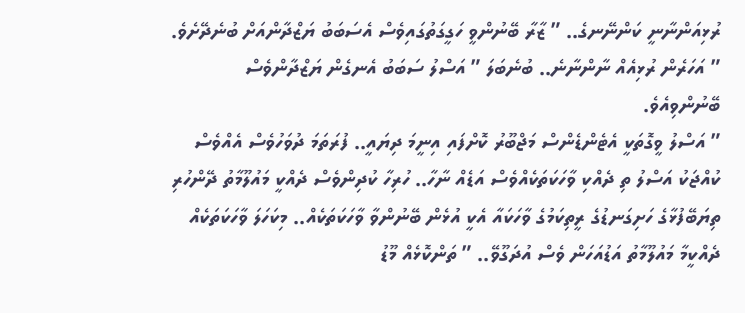ރުޅިއަންނާނީ ކަންނޭނގެ.. ” ޒާރާ ބޭނުންވީ ހަގީގަތުގައިވެސް އެސަބަބު ޔަޒްދާންއަށް ބުނެދޭށެވެ. ” އަހަރެން ރުޅިއެއް ނާންނާނެ.. ބުނެބަލަ ” އަސްލު ސަބަބު އެނގެން ޔަޒްދާންވެސް ބޭނުންވިއެވެ.
” އަސްލު ވީގޮތަކީ އެޓެންޑެންސް މަޖްބޫރު ކޮށްފައި އިނީމަ ދިޔައީ.. ފުރަތަމަ ދުވަހުވެސް އެއްވެސް ކުއްޖަކު އަސްލު ތި ދެއްކި ވާހަކަތަކެއްވެސް އަޑެއް ނާހާ.. ހުރިހާ ކުދިންވެސް ދެއްކީ މައުލޫމާތު ދޭންހުރި ތިޔަބޭފުޅާގެ ހަށިގަނޑުގެ ރީތިކަމުގެ ވާހަކައާ އެކީ އުޅެން ބޭނުންވާ ވާހަކަތަކެއް.. މިކަހަލަ ވާހަކަތަކެއް ދެއްކީމާ މައުލޫމާތު އަޑުއަހަން ވެސް އުދަގޫވޭ.. ” ތަންކޮޅެއް މޫޑު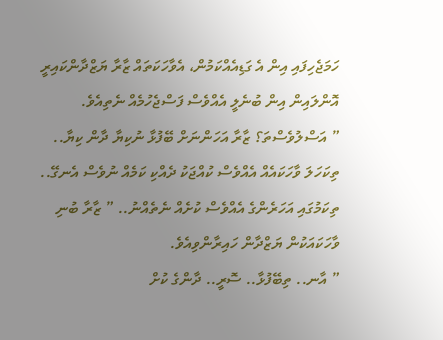ހަމަޖެހިފައި އިން އެ ގަޑިއެއްކަމުން، އެވާހަކަތައް ޒާރާ ޔަޒްދާންކައިރީ އޮންލައިން އިން ބުނެލީ އެއްވެސް ފަސްޖެހުމެއް ނެތިއެވެ.
” އަސްލުވެސްތަ؟ ޒާރާ އަހަންނަށް ބޭފުޅާ ނުކިޔާ ދާން ކިޔާ.. ތިކަހަލަ ވާހަކައެއް އެއްވެސް ކުއްޖަކު ދެއްކި ކަމެއް ނުވެސް އެނގޭ.. ތިކަމުގައި އަހަރެންގެ އެއްވެސް ކުށެއް ނެތެއްނު.. ” ޒާރާ ބުނި ވާހަކައަކުން ޔަޒްދާން ހައިރާންވިއެވެ.
” އާނ.. ތިބޭފުޅާ.. ސޮރީ.. ދާންގެ ކުށް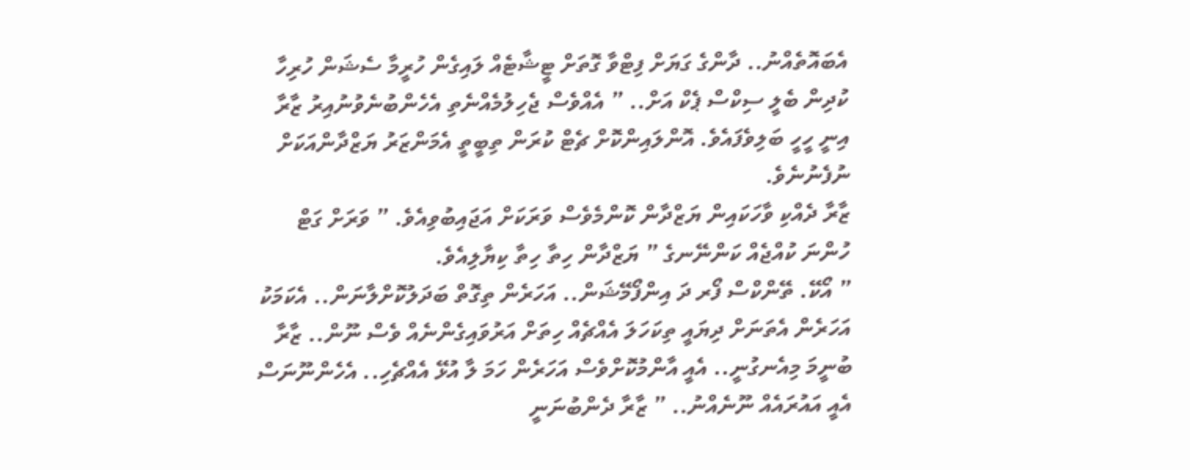އެބައޮތެއްނު.. ދާންގެ ގަޔަށް ފިޓްވާ ގޮތަށް ޓީޝާޓެއް ލައިގެން ހުރީމާ ސެޝަން ހުރިހާ ކުދިން ބެލީ ސިކްސް ޕެކް އަށް.. ” އެއްވެސް ޖެހިލުމެއްނެތި އެހެންބުނެވުނުއިރު ޒާރާ އިނީ ހީހީ ބަލިވެފައެވެ. އޮންލައިންކޮށް ޗެޓް ކުރަން ތިބީތީ އެމަންޒަރު ޔަޒްދާންއަކަށް ނުފެނުނެވެ.
ޒާރާ ދެއްކި ވާހަކައިން ޔަޒްދާން ކޮންމެވެސް ވަރަކަށް އަޖައިބުވިއެވެ. ” ވަރަށް ގަޓް ހުންނަ ކުއްޖެއް ކަންނޭނގެ ” ޔަޒްދާން ހިތާ ހިތާ ކިޔާލިއެވެ.
” އޯކޭ. ތޭންކްސް ފޯރ ދަ އިންފޯމޭޝަން.. އަހަރެން ތިގޮތް ބަދަލުކޮށްލާނަން.. އެކަމަކު އަހަރެން އެތަނަށް ދިޔައީ ތިކަހަލަ އެއްޗެއް ހިތަށް އަރުވައިގެންނެއް ވެސް ނޫން.. ޒާރާ ބުނީމަ މިއެނގުނީ.. އެއީ އާންމުކޮށްވެސް އަހަރެން ހަމަ ލާ އުޅޭ އެއްޗެހި.. އެހެންނޫނަސް އެއީ އައުރައެއް ނޫނެއްނު.. ” ޒާރާ ދެންބުނަނީ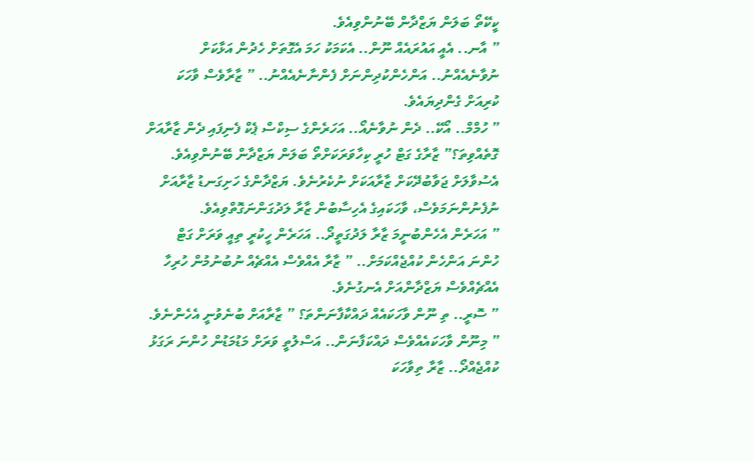ކީކޭތޯ ބަލަން ޔަޒްދާން ބޭނުންވިއެވެ.
” އާނ.. އެއީ އައުރައެއް ނޫން.. އެކަމަކު ހަމަ އެގޮތަށް ހެދުން އަޅާކަށް ނުވާނެއެއްނު.. އަންހެންކުދިންނަށް ފެންނާނެއެއްނު.. ” ޒާރާވެސް ވާހަކަ ކުރިއަށް ގެންދިޔައެވެ.
” ހުމްމް.. އޯކޭ.. ދެން ނުވާނެއޯ.. އަހަރެންގެ ސިކްސް ޕެކް ފެނިފައި ދެން ޒާރާއަށް ގޮތެއްވިތަ؟” ޒާރާގެ ގަޓް ހުރީ ކިހާވަރަކަށްތޯ ބަލަން ޔަޒްދާން ބޭނުންވިއެވެ.
އެސުވާލަށް ޖަވާބުދޭކަށް ޒާރާއަކަށް ނުކެރުނެވެ. ޔަޒްދާންގެ ހަށިގަނޑު ޒާރާއަށް ނުފެނުންނަމަވެސް، ވާހަކައިގެ އެހިސާބުން ޒާރާ ލަދުގަންނަގޮތްވިއެވެ.
” އަހަރެން އެހެންބުނީމަ ޒާރާ ލަދުގަތީދޯ.. އަހަރެން ހީކުރީ ތިއީ ވަރަށް ގަޓް ހުންނަ އަންހެން ކުއްޖެއްކަމަށް.. ” ޒާރާ އެއްވެސް އެއްޗެއް ނުބުނުމުން ހުރިހާ އެއްޗެއްވެސް ޔަޒްދާންއަށް އެނގުނެވެ.
” ސޮރީ.. ތި ނޫން ވާހަކައެއް ދައްކާފާނަންތަ؟ ” ޒާރާއަށް ބުނެވުނީ އެހެންނެވެ. ” މިނޫން ވާހަކައެއްވެސް ދައްކަފާނަން.. އަސްލުތީ ވަރަށް މަޑުމަޑުން ހުންނަ ރަގަޅު ކުއްޖެއްދޯ.. ޒާރާ ތިވާހަކަ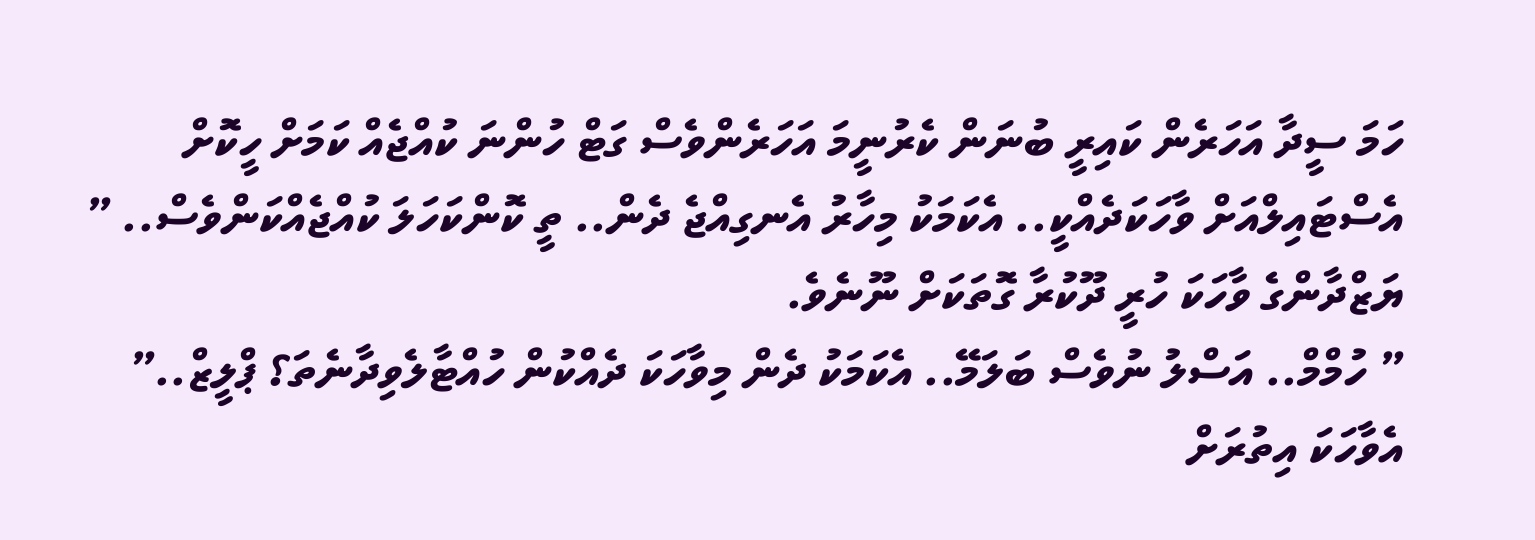ހަމަ ސީދާ އަހަރެން ކައިރީ ބުނަން ކެރުނީމަ އަހަރެންވެސް ގަޓް ހުންނަ ކުއްޖެއް ކަމަށް ހީކޮށް އެސްޓައިލްއަށް ވާހަކަދެއްކީ.. އެކަމަކު މިހާރު އެނގިއްޖެ ދެން.. ތީ ކޮންކަހަލަ ކުއްޖެއްކަންވެސް.. ” ޔަޒްދާންގެ ވާހަކަ ހުރީ ދޫކުރާ ގޮތަކަށް ނޫނެވެ.
” ހުމްމް.. އަސްލު ނުވެސް ބަލަމޭ.. އެކަމަކު ދެން މިވާހަކަ ދެއްކުން ހުއްޓާލެވިދާނެތަ؟ ޕްލީޒް..” އެވާހަކަ އިތުރަށް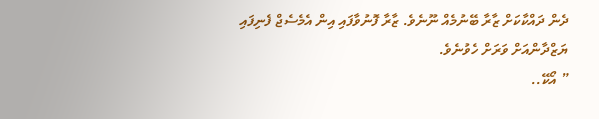ދެން ދައްކާކަށް ޒާރާ ބޭނުމެއް ނޫނެވެ. ޒާރާ ފޮނުވާފައި އިން އެމެސެޖް ފެނިފައި ޔަޒްދާންއަށް ވަރަށް ހެވުނެވެ.
” އޯކޭ..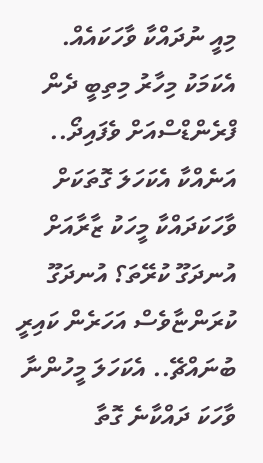މިއީ ނުދައްކާ ވާހަކައެއް. އެކަމަކު މިހާރު މިތިބީ ދެން ފްރެންޑްސްއަށް ވެފައިދޯ.. އަނެއްކާ އެކަހަލަ ގޮތަކަށް ވާހަކަދައްކާ މީހަކު ޒާރާއަށް އުނދަގޫ ކުރޭތަ؟ އުނދަގޫ ކުރަންޏާވެސް އަހަރެން ކައިރީ ބުނައްޗޭ.. އެކަހަލަ މީހުންނާ ވާހަކަ ދައްކާނެ ގޮތާ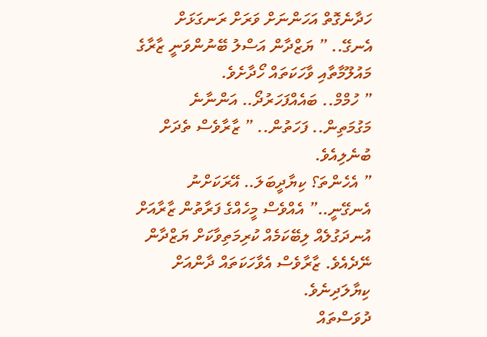ހަދާނެގޮތް އަހަންނަށް ވަރަށް ރަނގަޅަށް އެނގޭ.. ” ޔަޒްދާން އަސްލު ބޭނުންވަނީ ޒާރާގެ މައުލޫމާތާއި ވާހަކަތައް ހޯދާށެވެ.
” ހުމްމް.. ބައެއްފަހަރުދޯ.. އަންނާނެ މަގުމަތިން.. ފަހަތުން.. ” ޒާރާވެސް ތެދަށް ބުނެލިއެވެ.
” އެހެންތަ؟ ކިޔާދީބަލަ.. އޭރަކަށްނު އެނގޭނީ..” އެއްވެސް މީހެއްގެ ފަރާތުން ޒާރާއަށް އުނދަގުލެއް ލިބޭކަމެއް ކުރިމަތިވާކަށް ޔަޒްދާން ނޭދެއެވެ. ޒާރާވެސް އެވާހަކަތައް ދާންއަށް ކިޔާލަދިނެވެ.
ދުވަސްތައް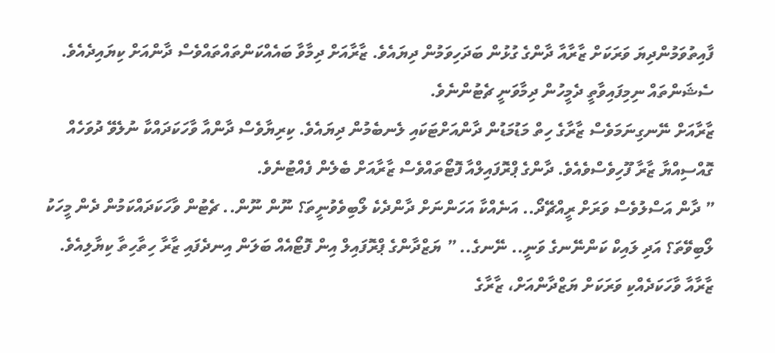ފާއިތުވަމުންދިޔަ ވަރަކަށް ޒާރާއާ ދާންގެ ގުޅުން ބަދަހިވަމުން ދިޔައެވެ. ޒާރާއަށް ދިމާވާ ބައެއްކަންތައްތައްވެސް ދާންއަށް ކިޔައިދެއެވެ. ސެޝަންތައް ނިމިފައިވާތީ ދެމީހުން ދިމާވަނީ ޗެޓުންނެވެ.
ޒާރާއަށް ނޭނގިނަމަވެސް ޒާރާގެ ހިތް މަޑުމަޑުން ދާންއަށްޓަކައި ލެނބެމުން ދިޔައެވެ. ކިރިޔާވެސް ދާންއާ ވާހަކަދައްކާ ނުލެވޭ ދުވަހެއް ގޮއްސިއްޔާ ޒާރާ ފޫހިވެސްވެއެވެ. ދާންގެ ޕްރޮފައިލްއާ ފޮޓޯތައްވެސް ޒާރާއަށް ބެލެން ފެއްޓުނެވެ.
” ދާން އަސްލުވެސް ވަރަށް ރީއްޗޭދޯ.. އަނެއްކާ އަހަންނަށް ދާންދެކެ ލޯބިވެވުނީތަ؟ ނޫން ނޫން.. ޗެޓުން ވާހަކަދައްކަމުން ދެން މީހަކު ލޯބިވޭތަ؟ އަދި ލައިކް ކަންނޭނގެ ވަނީ.. ނޭނގެ.. ” ޔަޒްދާންގެ ޕްރޮފައިލް އިން ފޮޓޯއެއް ބަލަން އިނދެފައި ޒާރާ ހިތާހިތާ ކިޔާލިއެވެ.
ޒާރާއާ ވާހަކަދެއްކި ވަރަކަށް ޔަޒްދާންއަށް، ޒާރާގެ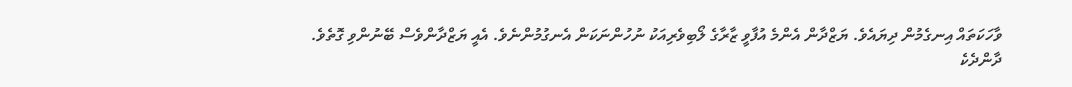ވާހަކަތައް އިނގެމުން ދިޔައެވެ. ޔަޒްދާން އެންމެ އުފާވީ ޒާރާގެ ލޯބިވެރިއަކު ނުހުންނަކަން އެނގުމުންނެވެ. އެއީ ޔަޒްދާންވެސް ބޭނުންވި ގޮތެވެ.
ދާންދެކެ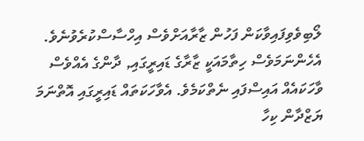ލޯބިވެވިފައިވާކަން ފަހުން ޒާރާއަށްވެސް އިހްސާސްކުރެވުނެވެ.
އެހެންނަމަވެސް ހިތާމައަކީ ޒާރާގެ ޑައިރީގައި, ދާންގެ އެއްވެސް ވާހަކައެއް އައިސްފައި ނެތްކަމެވެ. އެވާހަކަތައް ޑައިރީގައި އޮތްނަމަ ޔަޒްދާން ކިހާ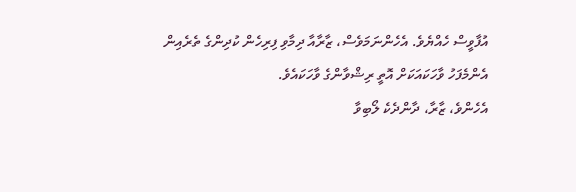އުފާވީސް ހެއްޔެވެ. އެހެންނަމަވެސް، ޒާރާއާ ދިމާވި ފިރިހެން ކުދިންގެ ތެރެއިން އެންމެފަހު ވާހަކައަކަށް އޮތީ ރިޝްވާންގެ ވާހަކައެވެ.
އެހެންވެ، ޒާރާ، ދާންދެކެ ލޯބިވާ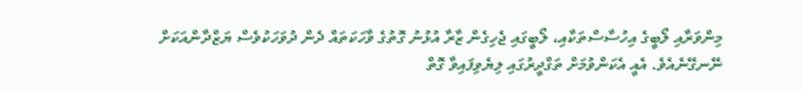މިންވަރާއި ލޯބީގެ އިހުސާސްތަކާއި، ލޯބީގައި ޖެހިގެން ޒާރާ އުޅުނު ގޮތުގެ ވާހަކަތައް ދެން ދުވަހަކުވެސް ޔަޒްދާންއަކަށް ނޭނގޭނެއެވެ. އެއީ އެކަންވުމަށް ތަގްދީރުގައި ލިޔެވިފައިވާ ގޮތް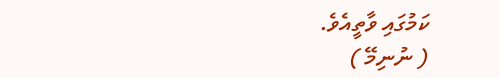ކަމުގައި ވާތީއެވެ.
( ނުނިމޭ )